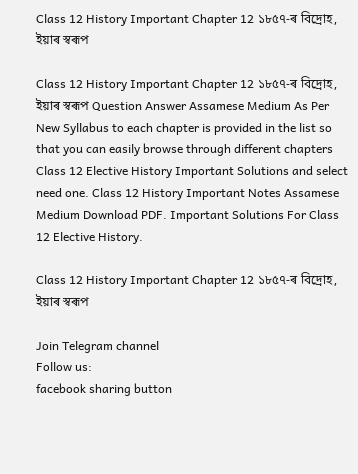Class 12 History Important Chapter 12 ১৮৫৭-ৰ বিদ্ৰোহ, ইয়াৰ স্বৰূপ

Class 12 History Important Chapter 12 ১৮৫৭-ৰ বিদ্ৰোহ, ইয়াৰ স্বৰূপ Question Answer Assamese Medium As Per New Syllabus to each chapter is provided in the list so that you can easily browse through different chapters Class 12 Elective History Important Solutions and select need one. Class 12 History Important Notes Assamese Medium Download PDF. Important Solutions For Class 12 Elective History.

Class 12 History Important Chapter 12 ১৮৫৭-ৰ বিদ্ৰোহ, ইয়াৰ স্বৰূপ

Join Telegram channel
Follow us:
facebook sharing button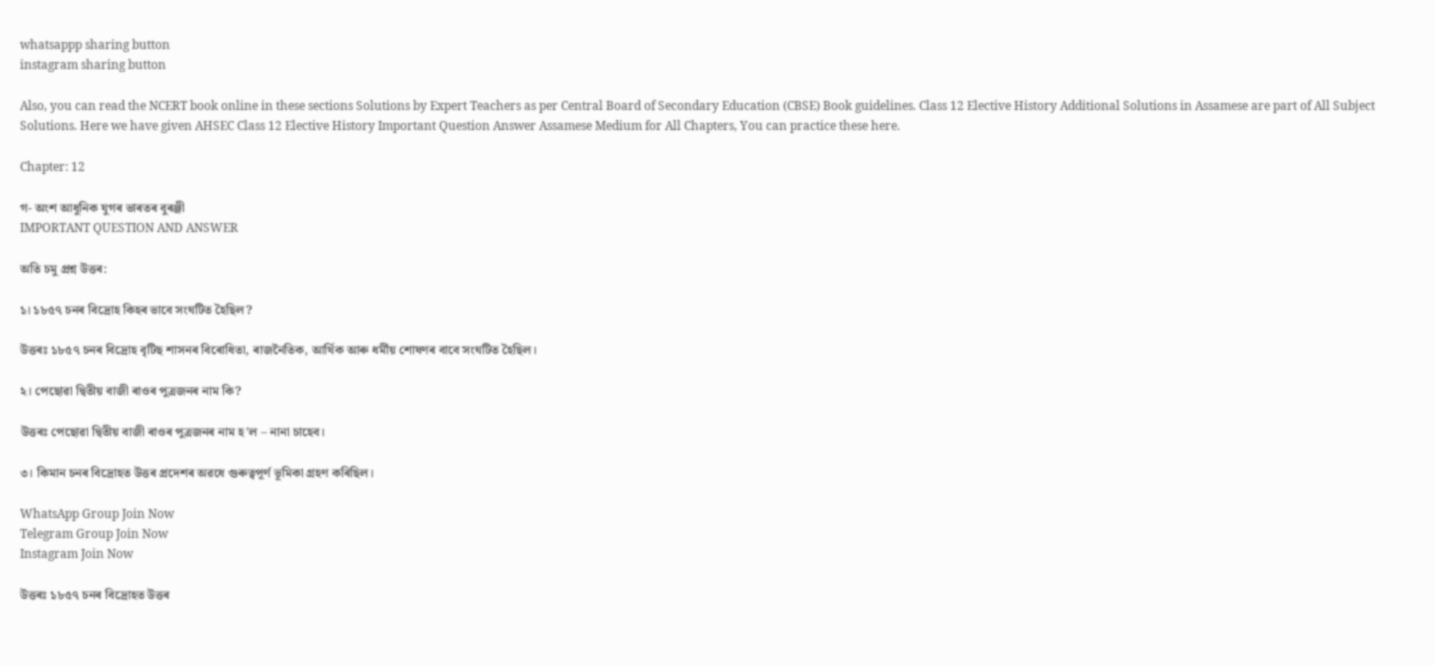whatsappp sharing button
instagram sharing button

Also, you can read the NCERT book online in these sections Solutions by Expert Teachers as per Central Board of Secondary Education (CBSE) Book guidelines. Class 12 Elective History Additional Solutions in Assamese are part of All Subject Solutions. Here we have given AHSEC Class 12 Elective History Important Question Answer Assamese Medium for All Chapters, You can practice these here.

Chapter: 12

গ- অংশ আধুনিক যুগৰ ভাৰতৰ বুৰঞ্জী
IMPORTANT QUESTION AND ANSWER

অতি চমু প্ৰশ্ন উত্তৰ:

১। ১৮৫৭ চনৰ বিদ্ৰোহ কিহৰ ভাবে সংঘটিত হৈছিল?

উত্তৰঃ ১৮৫৭ চনৰ বিদ্ৰোহ বৃটিছ শাসনৰ বিৰোধিতা, ৰাজনৈতিক, আৰ্থিক আৰু ধৰ্মীয় শোষণৰ বাবে সংঘটিত হৈছিল।

২। পেছোৱা দ্বিতীয় বাজী ৰাওৰ পুত্ৰজনৰ নাম কি?

উত্তৰঃ পেছোৱা দ্বিতীয় বাজী ৰাওৰ পুত্ৰজনৰ নাম হ’ল – নানা চাহেব।

৩। কিমান চনৰ বিদ্ৰোহত উত্তৰ প্ৰদেশৰ অৱধে গুৰুত্বপূৰ্ণ ভূমিকা গ্রহণ কৰিছিল।

WhatsApp Group Join Now
Telegram Group Join Now
Instagram Join Now

উত্তৰঃ ১৮৫৭ চনৰ বিদ্ৰোহত উত্তৰ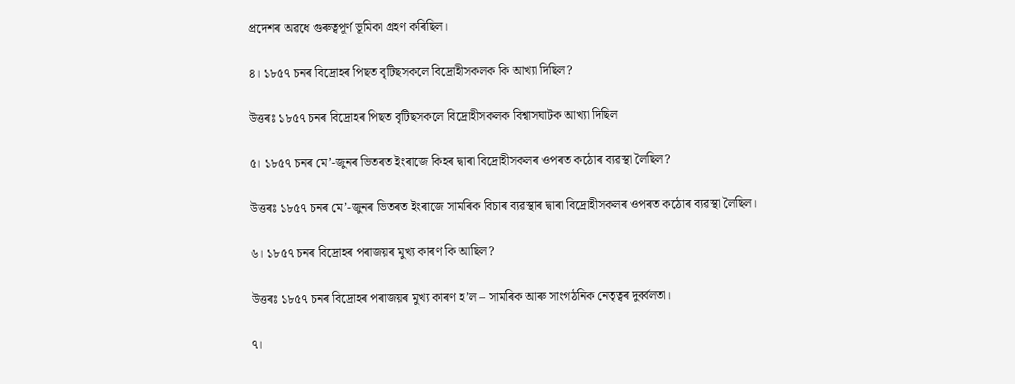প্ৰদেশৰ অৱধে গুৰুত্বপূৰ্ণ ভূমিকা গ্রহণ কৰিছিল।

৪। ১৮৫৭ চনৰ বিদ্রোহৰ পিছত বৃটিছসকলে বিদ্ৰোহীসকলক কি আখ্যা দিছিল?

উত্তৰঃ ১৮৫৭ চনৰ বিদ্রোহৰ পিছত বৃটিছসকলে বিদ্ৰোহীসকলক বিশ্বাসঘাটক আখ্যা দিছিল

৫। ১৮৫৭ চনৰ মে’-জুনৰ ভিতৰত ইংৰাজে কিহৰ দ্বাৰা বিদ্ৰোহীসকলৰ ওপৰত কঠোৰ ব্যৱস্থা লৈছিল?

উত্তৰঃ ১৮৫৭ চনৰ মে’-জুনৰ ভিতৰত ইংৰাজে সামৰিক বিচাৰ ব্যৱস্থাৰ দ্বাৰা বিদ্ৰোহীসকলৰ ওপৰত কঠোৰ ব্যৱস্থা লৈছিল।

৬। ১৮৫৭ চনৰ বিদ্ৰোহৰ পৰাজয়ৰ মুখ্য কাৰণ কি আছিল?

উত্তৰঃ ১৮৫৭ চনৰ বিদ্ৰোহৰ পৰাজয়ৰ মুখ্য কাৰণ হ’ল – সামৰিক আৰু সাংগঠনিক নেতৃত্বৰ দুৰ্ব্বলতা।

৭।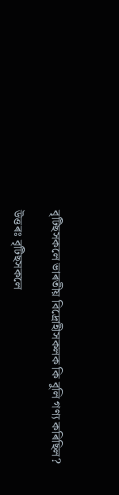বৃটিছসকলে ভাৰতীয় বিদ্রোহীসকলক কি বুলি গণ্য কৰিছিল?

উত্তৰঃ বৃটিছসকলে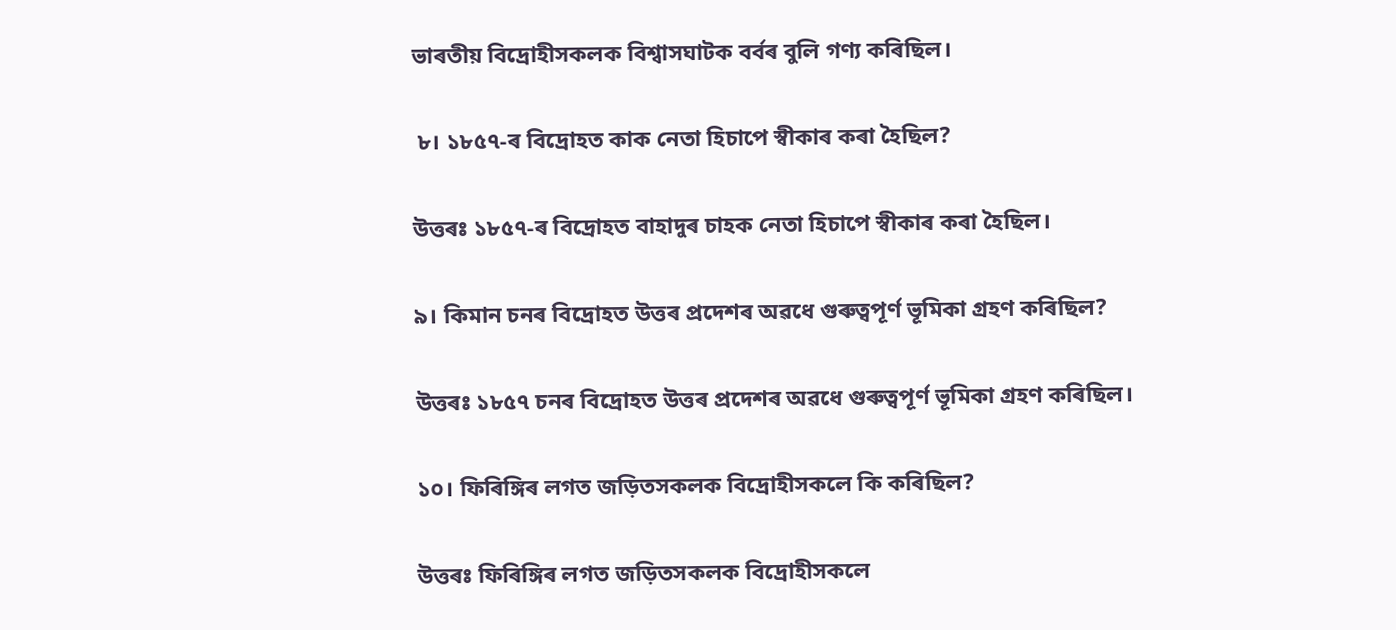ভাৰতীয় বিদ্রোহীসকলক বিশ্বাসঘাটক বৰ্বৰ বুলি গণ্য কৰিছিল।

 ৮। ১৮৫৭-ৰ বিদ্ৰোহত কাক নেতা হিচাপে স্বীকাৰ কৰা হৈছিল?

উত্তৰঃ ১৮৫৭-ৰ বিদ্ৰোহত বাহাদুৰ চাহক নেতা হিচাপে স্বীকাৰ কৰা হৈছিল।

৯। কিমান চনৰ বিদ্ৰোহত উত্তৰ প্ৰদেশৰ অৱধে গুৰুত্বপূর্ণ ভূমিকা গ্রহণ কৰিছিল?

উত্তৰঃ ১৮৫৭ চনৰ বিদ্ৰোহত উত্তৰ প্ৰদেশৰ অৱধে গুৰুত্বপূর্ণ ভূমিকা গ্রহণ কৰিছিল।

১০। ফিৰিঙ্গিৰ লগত জড়িতসকলক বিদ্ৰোহীসকলে কি কৰিছিল?

উত্তৰঃ ফিৰিঙ্গিৰ লগত জড়িতসকলক বিদ্ৰোহীসকলে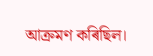আক্ৰমণ কৰিছিল।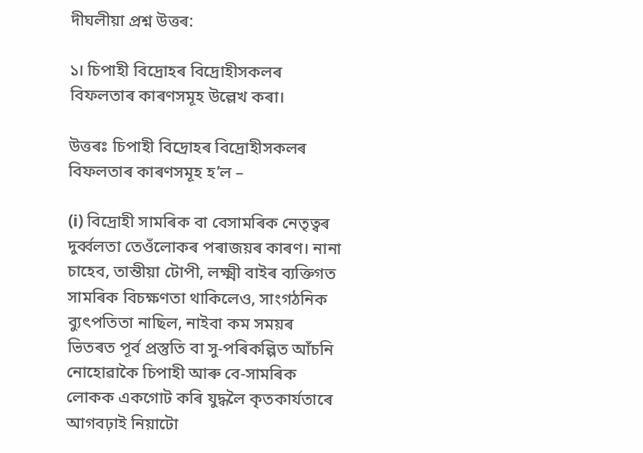দীঘলীয়া প্ৰশ্ন উত্তৰ:

১। চিপাহী বিদ্ৰোহৰ বিদ্রোহীসকলৰ বিফলতাৰ কাৰণসমূহ উল্লেখ কৰা।

উত্তৰঃ চিপাহী বিদ্ৰোহৰ বিদ্রোহীসকলৰ বিফলতাৰ কাৰণসমূহ হ’ল –

(i) বিদ্রোহী সামৰিক বা বেসামৰিক নেতৃত্বৰ দুৰ্ব্বলতা তেওঁলোকৰ পৰাজয়ৰ কাৰণ। নানা চাহেব, তান্তীয়া টোপী, লক্ষ্মী বাইৰ ব্যক্তিগত সামৰিক বিচক্ষণতা থাকিলেও, সাংগঠনিক ব্যুৎপতিতা নাছিল, নাইবা কম সময়ৰ ভিতৰত পূর্ব প্রস্তুতি বা সু-পৰিকল্পিত আঁচনি নোহোৱাকৈ চিপাহী আৰু বে-সামৰিক লোকক একগোট কৰি যুদ্ধলৈ কৃতকার্যতাৰে আগবঢ়াই নিয়াটো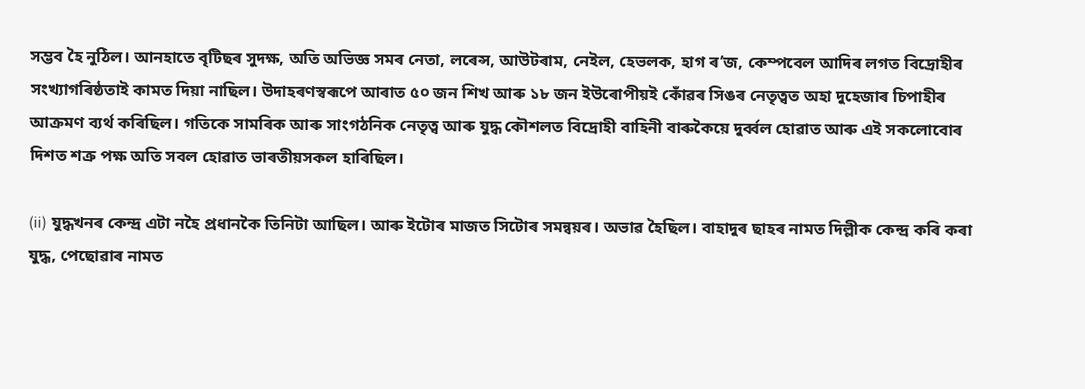সম্ভব হৈ নুঠিল। আনহাতে বৃটিছৰ সুদক্ষ, অতি অভিজ্ঞ সমৰ নেতা, লৰেন্স, আউটৰাম, নেইল, হেভলক, হাগ ৰ’জ, কেম্পবেল আদিৰ লগত বিদ্রোহীৰ সংখ্যাগৰিষ্ঠতাই কামত দিয়া নাছিল। উদাহৰণস্বৰূপে আৰাত ৫০ জন শিখ আৰু ১৮ জন ইউৰোপীয়ই কোঁৱৰ সিঙৰ নেতৃত্বত অহা দুহেজাৰ চিপাহীৰ আক্ৰমণ ব্যর্থ কৰিছিল। গতিকে সামৰিক আৰু সাংগঠনিক নেতৃত্ব আৰু যুদ্ধ কৌশলত বিদ্রোহী বাহিনী বাৰুকৈয়ে দুর্ব্বল হোৱাত আৰু এই সকলোবোৰ দিশত শত্রু পক্ষ অতি সবল হোৱাত ভাৰতীয়সকল হাৰিছিল।

(ii) যুদ্ধখনৰ কেন্দ্ৰ এটা নহৈ প্রধানকৈ তিনিটা আছিল। আৰু ইটোৰ মাজত সিটোৰ সমন্বয়ৰ। অভাৱ হৈছিল। বাহাদুৰ ছাহৰ নামত দিল্লীক কেন্দ্ৰ কৰি কৰা যুদ্ধ, পেছোৱাৰ নামত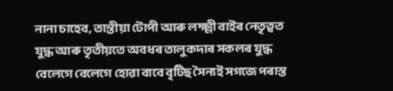নানা চাহেব, তান্তীয়া টোপী আৰু লক্ষ্মী বাইৰ নেতৃত্বত যুদ্ধ আৰু তৃতীয়তে অবধৰ তালুকদাৰ সকলৰ যুদ্ধ বেলেগে বেলেগে হোৱা বাবে বৃটিছ সৈন্যই সগজে পৰাস্ত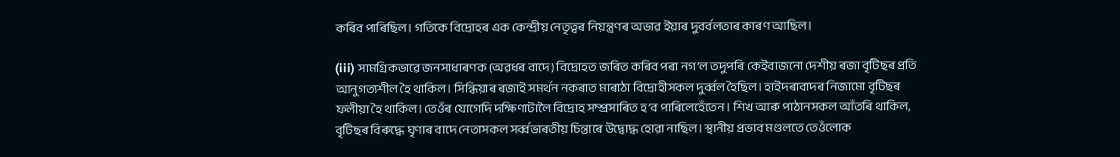কৰিব পাৰিছিল। গতিকে বিদ্ৰোহৰ এক কেন্দ্রীয় নেতৃত্বৰ নিয়ন্ত্ৰণৰ অভাৱ ইয়াৰ দুবৰ্বলতাৰ কাৰণ আছিল।

(iii) সামগ্রিকভাৱে জনসাধাৰণক (অৱধৰ বাদে) বিদ্রোহত জৰিত কৰিব পৰা নগ’ল তদুপৰি কেইবাজনো দেশীয় ৰজা বৃটিছৰ প্রতি আনুগত্যশীল হৈ থাকিল। সিন্ধিয়াৰ ৰজাই সমর্থন নকৰাত মাৰাঠা বিদ্রোহীসকল দুর্ব্বল হৈছিল। হাইদৰাবাদৰ নিজামো বৃটিছৰ ফলীয়া হৈ থাকিল। তেওঁৰ যোগেদি দক্ষিণাটালৈ বিদ্রোহ সম্প্ৰসাৰিত হ’ব পাৰিলেহেঁতেন। শিখ আৰু পাঠানসকল আঁতৰি থাকিল, বৃটিছৰ বিৰুদ্ধে ঘৃণাৰ বাদে নেতাসকল সৰ্ব্বভাৰতীয় চিন্তাৰে উদ্বোদ্ধ হোৱা নাছিল। স্থানীয় প্রভাব মণ্ডলতে তেওঁলোক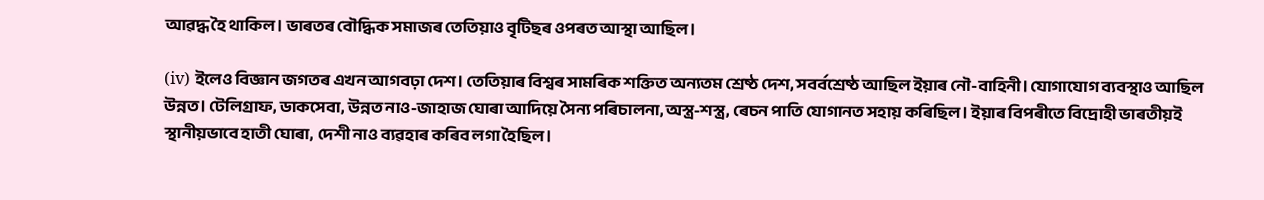আৱদ্ধ হৈ থাকিল। ভাৰতৰ বৌদ্ধিক সমাজৰ তেতিয়াও বৃটিছৰ ওপৰত আস্থা আছিল।

(iv) ইলেও বিজ্ঞান জগতৰ এখন আগবঢ়া দেশ। তেতিয়াৰ বিশ্বৰ সামৰিক শক্তিত অন্যতম শ্রেষ্ঠ দেশ, সবর্বশ্রেষ্ঠ আছিল ইয়াৰ নৌ-বাহিনী। যোগাযোগ ব্যবস্থাও আছিল উন্নত। টেলিগ্রাফ, ডাকসেবা, উন্নত নাও-জাহাজ ঘোৰা আদিয়ে সৈন্য পৰিচালনা, অস্ত্র-শস্ত্র, ৰেচন পাতি যোগানত সহায় কৰিছিল। ইয়াৰ বিপৰীতে বিদ্রোহী ভাৰতীয়ই স্থানীয়ভাবে হাতী ঘোৰা, দেশী নাও ব্যৱহাৰ কৰিব লগা হৈছিল।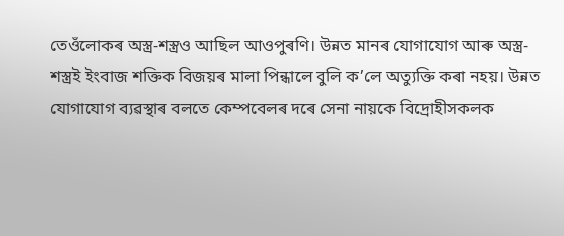তেওঁলোকৰ অস্ত্র-শস্ত্রও আছিল আওপুৰণি। উন্নত মানৰ যোগাযোগ আৰু অস্ত্র-শস্ত্রই ইংবাজ শক্তিক বিজয়ৰ মালা পিন্ধালে বুলি ক’লে অত্যুক্তি কৰা নহয়। উন্নত যোগাযোগ ব্যৱস্থাৰ বলতে কেম্পবেলৰ দৰে সেনা নায়কে বিদ্রোহীসকলক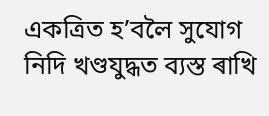একত্রিত হ’বলৈ সুযোগ নিদি খণ্ডযুদ্ধত ব্যস্ত ৰাখি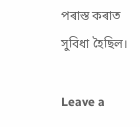পৰাস্ত কৰাত সুবিধা হৈছিল।

Leave a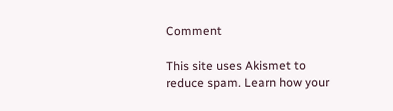Comment

This site uses Akismet to reduce spam. Learn how your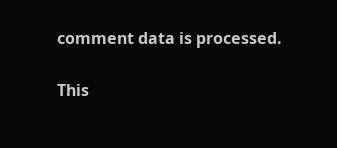comment data is processed.

This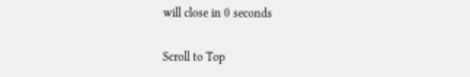will close in 0 seconds

Scroll to Top